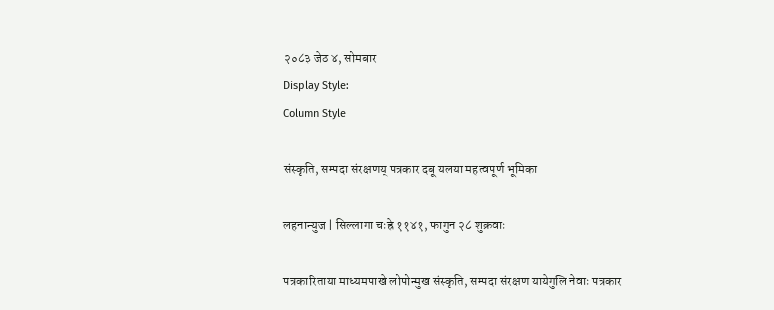२०८३ जेठ ४, सोमबार
Display Style:
Column Style

संस्कृति, सम्पदा संरक्षणय् पत्रकार दबू यलया महत्वपूर्ण भूमिका

लहनान्युज | सिल्लागा चःह्रे ११४१, फागुन २८ शुक्रवाः

पत्रकारिताया माध्यमपाखे लोपोन्मुख संस्कृति, सम्पदा संरक्षण यायेगुलि नेवाः पत्रकार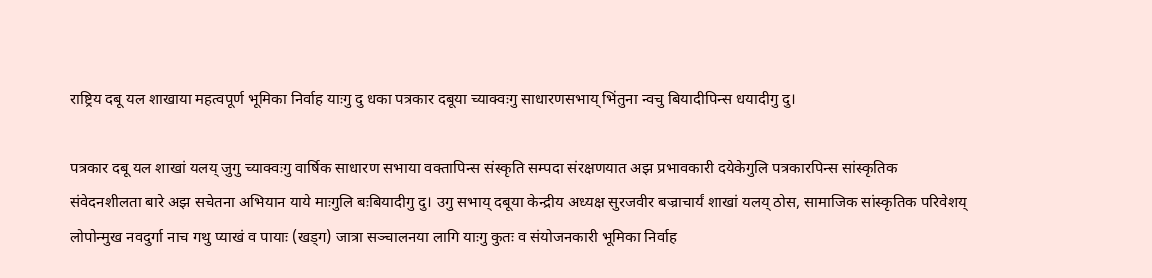राष्ट्रिय दबू यल शाखाया महत्वपूर्ण भूमिका निर्वाह याःगु दु धका पत्रकार दबूया च्याक्वःगु साधारणसभाय् भिंतुना न्वचु बियादीपिन्स धयादीगु दु।

पत्रकार दबू यल शाखां यलय् जुगु च्याक्वःगु वार्षिक साधारण सभाया वक्तापिन्स संस्कृति सम्पदा संरक्षणयात अझ प्रभावकारी दयेकेगुलि पत्रकारपिन्स सांस्कृतिक संवेदनशीलता बारे अझ सचेतना अभियान याये माःगुलि बःबियादीगु दु। उगु सभाय् दबूया केन्द्रीय अध्यक्ष सुरजवीर बज्राचार्यं शाखां यलय् ठोस, सामाजिक सांस्कृतिक परिवेशय् लोपोन्मुख नवदुर्गा नाच गथु प्याखं व पायाः (खड्ग) जात्रा सञ्चालनया लागि याःगु कुतः व संयोजनकारी भूमिका निर्वाह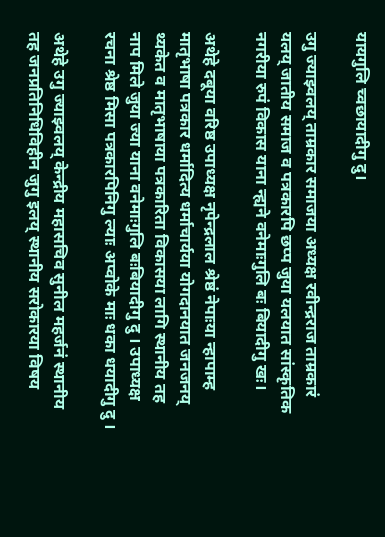यायगुलि च्वछायादीगु दु।

उगु ज्याझ्वलय् ताम्रकार समाजया अध्यक्ष रवीन्द्रराज ताम्रकारं यलय् जातीय समाज व पत्रकारपि छप्प जुया यलयात सांस्कृतिक नगरीया रुपं विकास याना न्ह्यने वनेमाःगुलि बः बियादीगु खः।

अथेहे दबूया वरिष्ठ उपाध्यक्ष नृपेन्द्रलाल श्रेष्ठं नेपाःया न्हापाम्ह मातृभाषा पत्रकार धर्मादित्य धर्माचार्यया योगदानयात जनजनय् थ्यकेत व मातृभाषाया पत्रकारिता विकासया लागि स्थानीय तह नाप मिले जुया ज्या याना वनेमाःगुलि बःबियादीगु दु । उपाध्यक्ष रचना श्रेष्ठ मिसा पत्रकारपिनिगु ल्याः अप्वोके माः धका धयादीगु दु ।

अथेहे उगु ज्याझ्वलय् केन्द्रीय महासचिव सुनील महर्जनं स्थानीय तह जनप्रतिनिधिविहीन जुगु इलय् स्थानीय सरोकारया विषय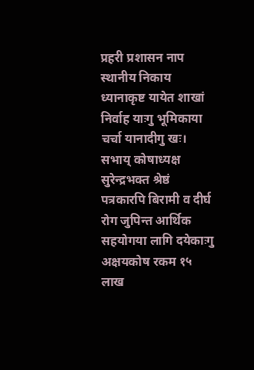प्रहरी प्रशासन नाप  स्थानीय निकाय ध्यानाकृष्ट यायेत शाखां निर्वाह याःगु भूमिकाया चर्चा यानादीगु खः। सभाय् कोषाध्यक्ष सुरेन्द्रभक्त श्रेष्ठं पत्रकारपि बिरामी व दीर्घ रोग जुपिन्त आर्थिक सहयोगया लागि दयेकाःगु अक्षयकोष रकम १५ लाख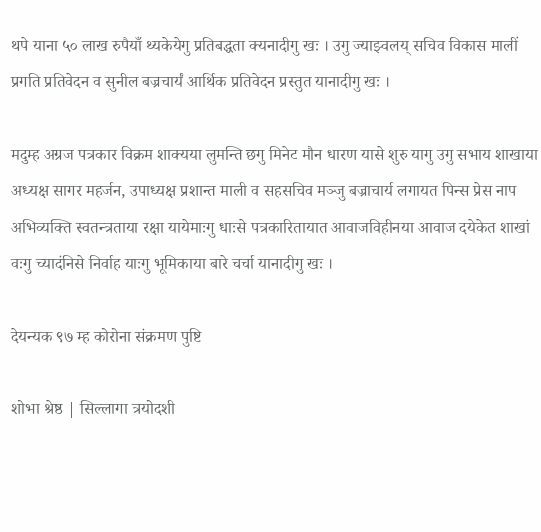थपे याना ५० लाख रुपैयाँ थ्यकेयेगु प्रतिबद्धता क्यनादीगु खः । उगु ज्याझ्वलय् सचिव विकास मालीं प्रगति प्रतिवेदन व सुनील बज्रचार्यं आर्थिक प्रतिवेदन प्रस्तुत यानादीगु खः ।

मदुम्ह अग्रज पत्रकार विक्रम शाक्यया लुमन्ति छगु मिनेट मौन धारण यासे शुरु यागु उगु सभाय शाखाया अध्यक्ष सागर महर्जन, उपाध्यक्ष प्रशान्त माली व सहसचिव मञ्जु बज्राचार्य लगायत पिन्स प्रेस नाप अभिव्यक्ति स्वतन्त्रताया रक्षा यायेमाःगु धाःसे पत्रकारितायात आवाजविहीनया आवाज दयेकेत शाखां वःगु च्यादंनिसे निर्वाह याःगु भूमिकाया बारे चर्चा यानादीगु खः ।

देयन्यक ९७ म्ह कोरोना संक्रमण पुष्टि

शोभा श्रेष्ठ | सिल्लागा त्रयोदशी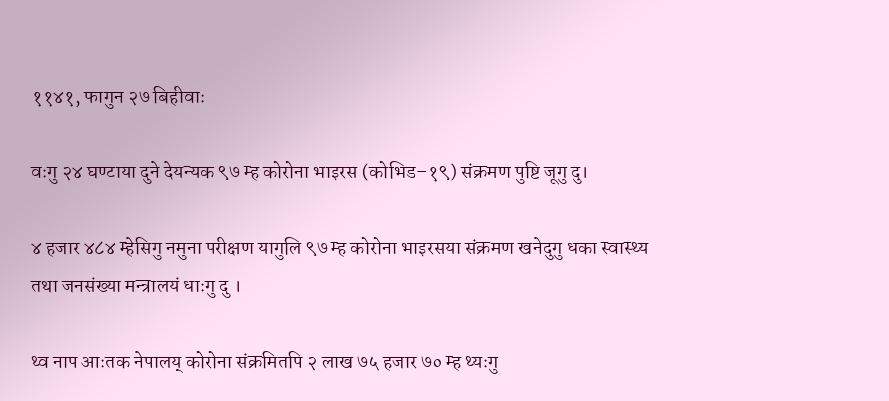११४१, फागुन २७ बिहीवाः

वःगु २४ घण्टाया दुने देयन्यक ९७ म्ह कोरोना भाइरस (कोभिड–१९) संक्रमण पुष्टि जूगु दु।

४ हजार ४८४ म्हेसिगु नमुना परीक्षण यागुलि ९७ म्ह कोरोना भाइरसया संक्रमण खनेदुगु धका स्वास्थ्य तथा जनसंख्या मन्त्रालयं धाःगु दु ।

थ्व नाप आःतक नेपालय् कोरोना संक्रमितपि २ लाख ७५ हजार ७० म्ह थ्यःगु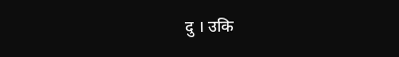दु । उकि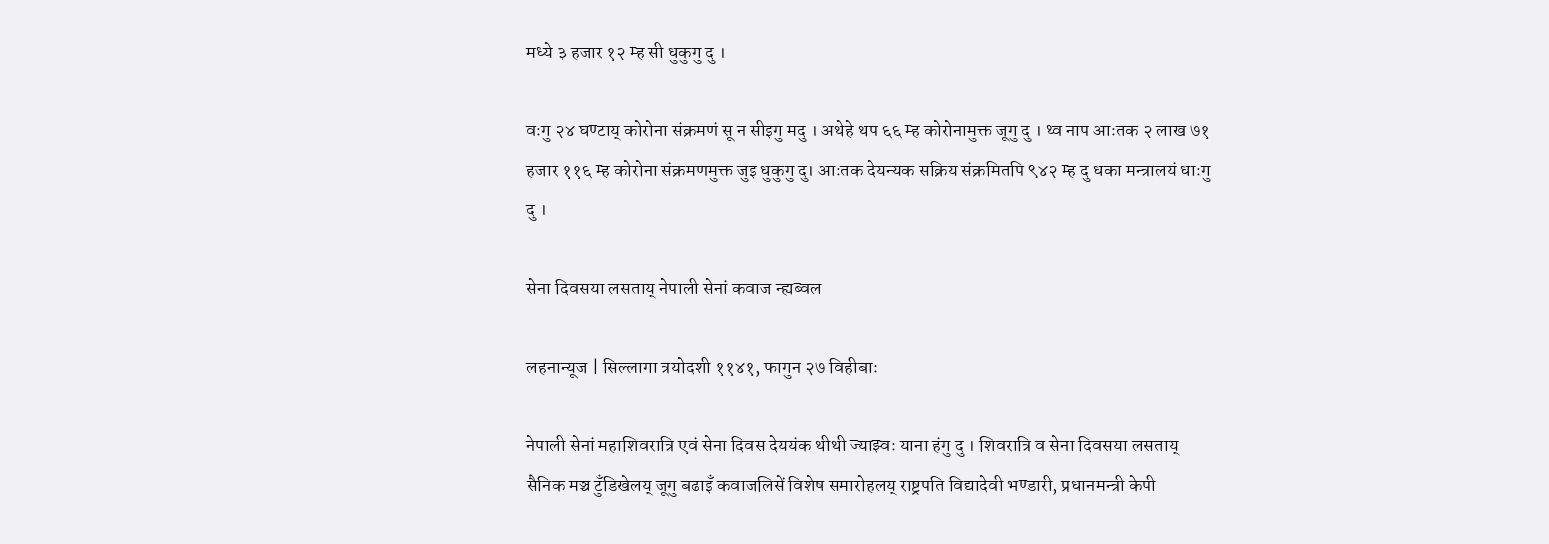मध्ये ३ हजार १२ म्ह सी धुकुगु दु ।

वःगु २४ घण्टाय् कोरोना संक्रमणं सू न सीइगु मदु । अथेहे थप ६६ म्ह कोरोनामुक्त जूगु दु । थ्व नाप आःतक २ लाख ७१ हजार ११६ म्ह कोरोना संक्रमणमुक्त जुइ धुकुगु दु। आःतक देयन्यक सक्रिय संक्रमितपि ९४२ म्ह दु धका मन्त्रालयं धाःगु दु ।

सेना दिवसया लसताय् नेपाली सेनां कवाज न्ह्यब्वल

लहनान्यूज | सिल्लागा त्रयोदशी ११४१, फागुन २७ विहीबाः

नेपाली सेनां महाशिवरात्रि एवं सेना दिवस देययंक थीथी ज्याझ्वः याना हंगु दु । शिवरात्रि व सेना दिवसया लसताय् सैनिक मञ्च टुँडिखेलय् जूगु बढाइँ कवाजलिसें विशेष समारोहलय् राष्ट्रपति विद्यादेवी भण्डारी, प्रधानमन्त्री केपी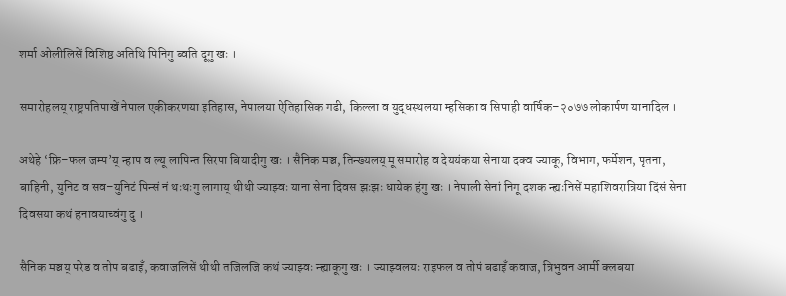शर्मा ओलीलिसें विशिष्ठ अतिथि पिनिगु ब्वति दूगु खः ।

समारोहलय् राष्ट्रपतिपाखें नेपाल एकीकरणया इतिहास, नेपालया ऐतिहासिक गढी, किल्ला व युद्धस्थलया म्हसिका व सिपाही वार्षिक–२०७७ लोकार्पण यानादिल ।

अथेहे ‘फ्रि–फल जम्प’य् न्हाप व ल्यू लापिन्त सिरपा बियादीगु खः । सैनिक मञ्च, तिन्ख्यलय् मू समारोह व देययंकया सेनाया दक्व ज्याकू, विभाग, फर्मेशन, पृतना, बाहिनी, युनिट व सव–युनिटं पिन्सं नं थःथःगु लागाय् थीथी ज्याझ्वः याना सेना दिवस झःझः धायेक हंगु खः । नेपाली सेनां निगू दशक न्ह्यःनिसें महाशिवरात्रिया दिंसं सेना दिवसया कथं हनावयाच्वंगु दु ।

सैनिक मञ्चय् परेड व तोप बढाइँ, कवाजलिसें थीथी तजिलजि कथं ज्याझ्वः न्ह्याकूगु खः । ज्याझ्वलयः राइफल व तोपं बढाइँ कवाज, त्रिभुवन आर्मी क्लबया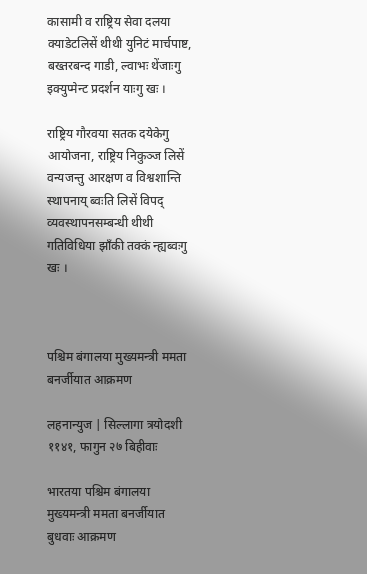कासामी व राष्ट्रिय सेवा दलया क्याडेटलिसें थीथी युनिटं मार्चपाष्ट, बख्तरबन्द गाडी, ल्वाभः थेंजाःगु  इक्युप्मेन्ट प्रदर्शन याःगु खः ।

राष्ट्रिय गौरवया सतक दयेकेगु आयोजना, राष्ट्रिय निकुञ्ज लिसें वन्यजन्तु आरक्षण व विश्वशान्ति स्थापनाय् ब्वःति लिसें विपद् व्यवस्थापनसम्बन्धी थीथी गतिविधिया झाँकी तक्कं न्ह्यब्वःगु खः ।



पश्चिम बंगालया मुख्यमन्त्री ममता बनर्जीयात आक्रमण

लहनान्युज | सिल्लागा त्रयोदशी ११४१, फागुन २७ बिहीवाः

भारतया पश्चिम बंगालया मुख्यमन्त्री ममता बनर्जीयात बुधवाः आक्रमण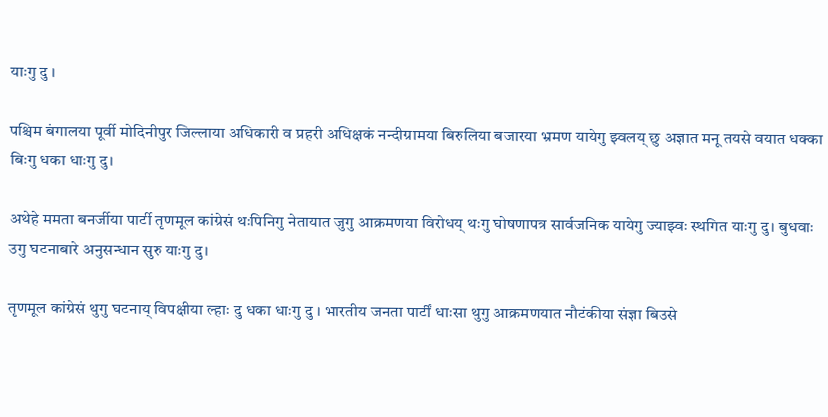याःगु दु ।

पश्चिम बंगालया पूर्वी मोदिनीपुर जिल्लाया अधिकारी व प्रहरी अधिक्षकं नन्दीग्रामया बिरुलिया बजारया भ्रमण यायेगु झ्वलय् छु अज्ञात मनू तयसे वयात धक्का बिःगु धका धाःगु दु।

अथेहे ममता बनर्जीया पार्टी तृणमूल कांग्रेसं थःपिनिगु नेतायात जुगु आक्रमणया विरोधय् थःगु घोषणापत्र सार्वजनिक यायेगु ज्याझ्वः स्थगित याःगु दु। बुधवाः उगु घटनाबारे अनुसन्धान सुरु याःगु दु।

तृणमूल कांग्रेसं थुगु घटनाय् विपक्षीया ल्हाः दु धका धाःगु दु । भारतीय जनता पार्टीं धाःसा थुगु आक्रमणयात नौटंकीया संज्ञा बिउसे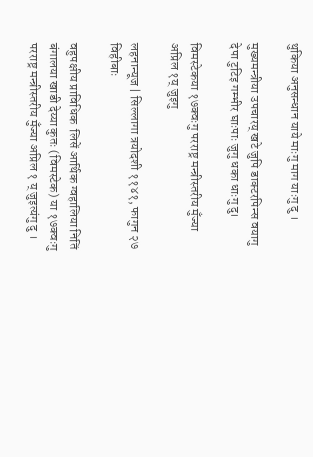थुकिया अनुसन्धान याये माःगु माग याःगु दु ।

मुख्यमन्त्रीया उपचारय् खटे जुपि डाक्टरपिन्स वयागु देपा टुटिइ गम्भीर घाःपाः जुगु धका धाःगु दु।

विमस्टेकया १७क्वःगु परराष्ट्र मन्त्रीस्तरीय मुँज्या अप्रिल १य् जुइगु

लहनान्यूज | सिल्लागा त्रयोदशी ११४१, फागुन २७ विहीबाः

वहुपक्षीय प्राविधिक  लिसें आर्थिक ग्वहालिया नितिं बंगालया खाडी देय्या कुतः (विमस्टेक) या १७क्वःगु परराष्ट्र मन्त्रीस्तरीय मुँज्या अप्रिल १ य् जुइत्यंगु दु ।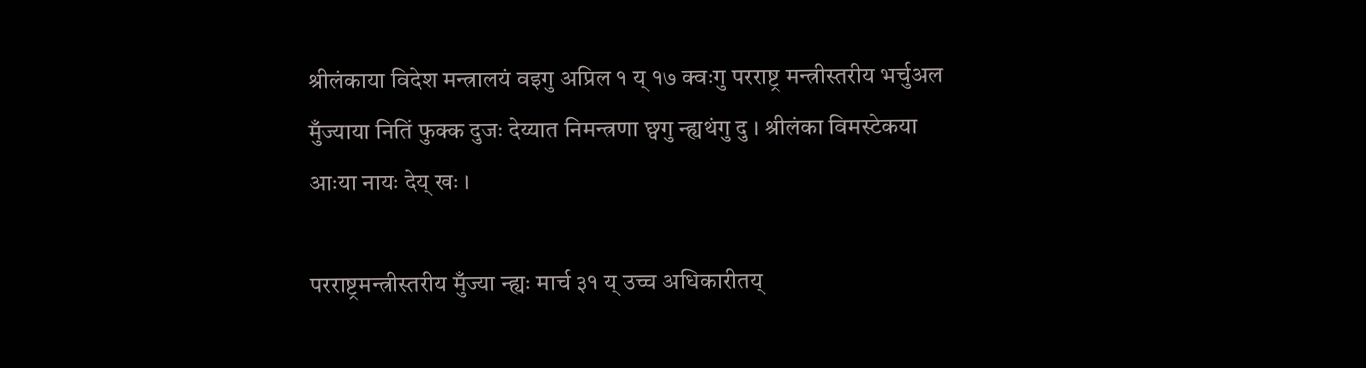श्रीलंकाया विदेश मन्त्रालयं वइगु अप्रिल १ य् १७ क्वःगु परराष्ट्र मन्त्रीस्तरीय भर्चुअल मुँज्याया नितिं फुक्क दुजः देय्यात निमन्त्रणा छ्वगु न्ह्यथंगु दु । श्रीलंका विमस्टेकया आःया नायः देय् खः ।

परराष्ट्रमन्त्रीस्तरीय मुँज्या न्ह्यः मार्च ३१ य् उच्च अधिकारीतय्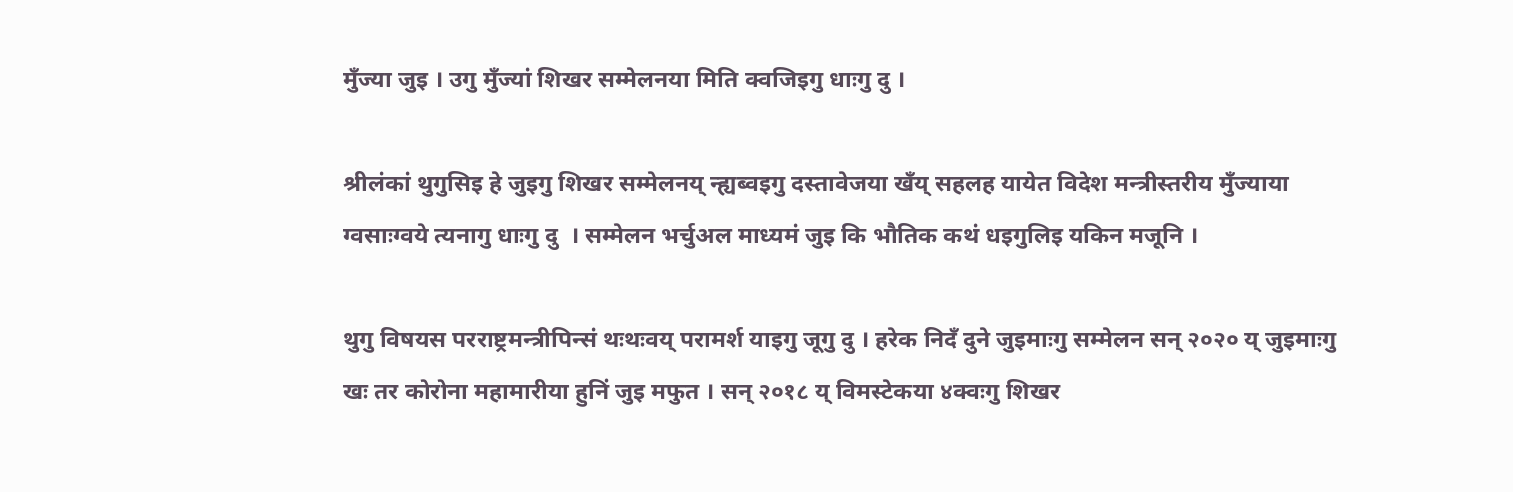मुँज्या जुइ । उगु मुँज्यां शिखर सम्मेलनया मिति क्वजिइगु धाःगु दु ।

श्रीलंकां थुगुसिइ हे जुइगु शिखर सम्मेलनय् न्ह्यब्वइगु दस्तावेजया खँय् सहलह यायेत विदेश मन्त्रीस्तरीय मुँज्याया ग्वसाःग्वये त्यनागु धाःगु दु  । सम्मेलन भर्चुअल माध्यमं जुइ कि भौतिक कथं धइगुलिइ यकिन मजूनि ।

थुगु विषयस परराष्ट्रमन्त्रीपिन्सं थःथःवय् परामर्श याइगु जूगु दु । हरेक निदँ दुने जुइमाःगु सम्मेलन सन् २०२० य् जुइमाःगु खः तर कोरोना महामारीया हुनिं जुइ मफुत । सन् २०१८ य् विमस्टेकया ४क्वःगु शिखर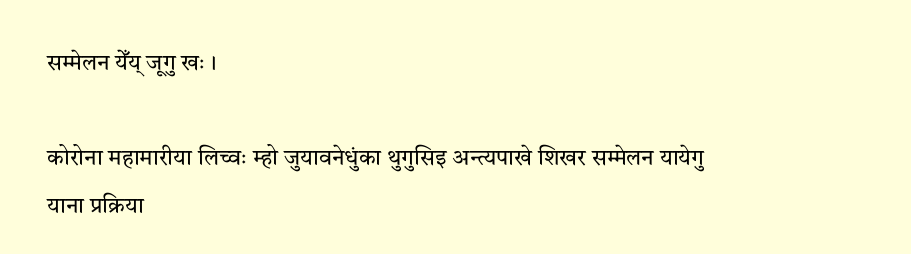सम्मेलन येँय् जूगु खः ।

कोरोना महामारीया लिच्वः म्हो जुयावनेधुंका थुगुसिइ अन्त्यपाखे शिखर सम्मेलन यायेगु याना प्रक्रिया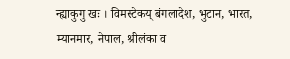न्ह्याकुगु खः । विमस्टेकय् बंगलादेश, भुटान, भारत, म्यानमार, नेपाल, श्रीलंका व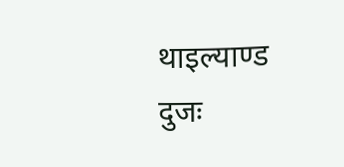थाइल्याण्ड दुजः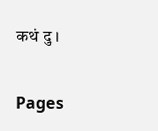कथं दु ।


Pages